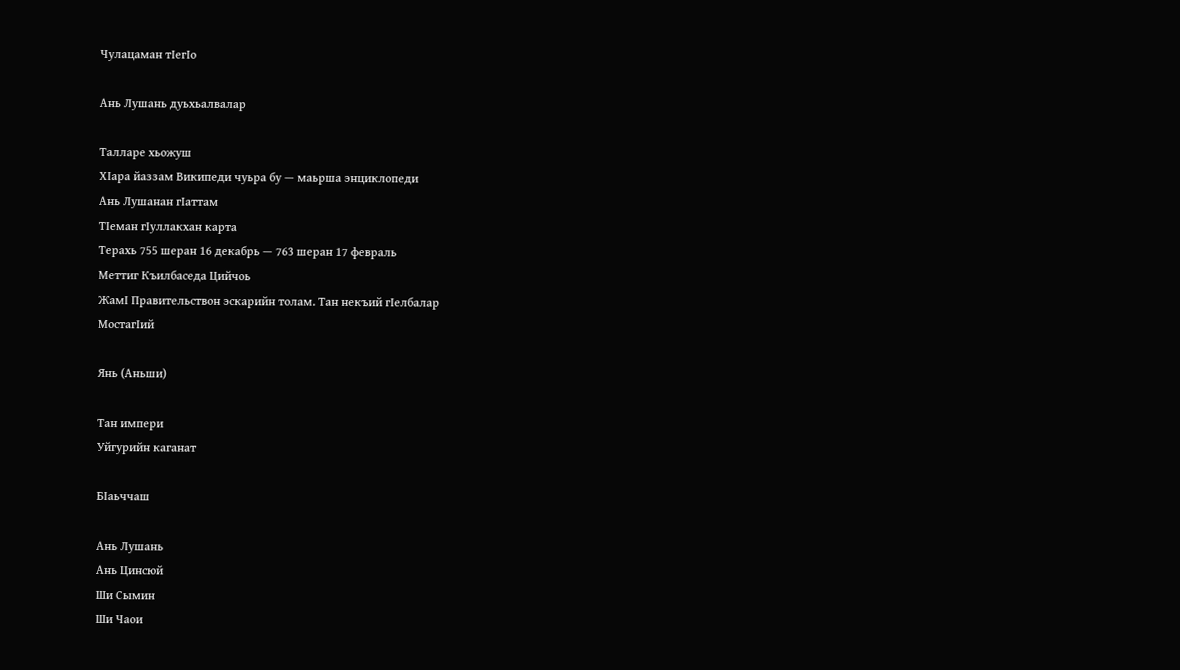Чулацаман тӀегӀо

Ань Лушань дуьхьалвалар

Талларе хьожуш
ХӀара йаззам Википеди чуьра бу — маьрша энциклопеди
Ань Лушанан гӀаттам
ТӀеман гӀуллакхан карта
Терахь 755 шеран 16 декабрь — 763 шеран 17 февраль
Меттиг Къилбаседа Цийчоь
ЖамӀ Правительствон эскарийн толам. Тан некъий гӀелбалар
МостагӀий

Янь (Аньши)

Тан импери
Уйгурийн каганат

БӀаьччаш

Ань Лушань
Ань Цинсюй
Ши Сымин
Ши Чаои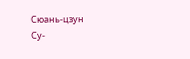Сюань-цзун
Су-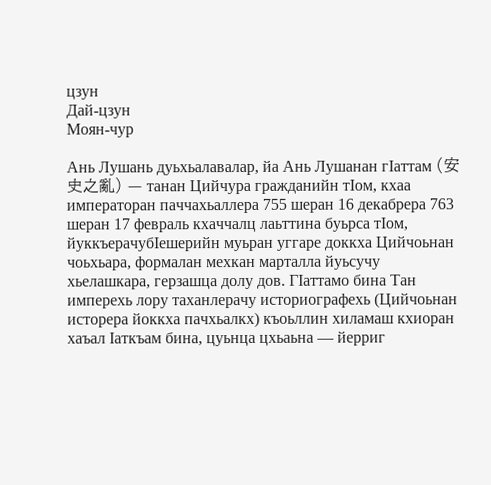цзун
Дай-цзун
Моян-чур

Ань Лушань дуьхьалавалар, йа Ань Лушанан гӀаттам (安史之亂) — танан Цийчура гражданийн тӀом, кхаа императоран паччахьаллера 755 шеран 16 декабрера 763 шеран 17 февраль кхаччалц лаьттина буьрса тӀом, йуккъерачубӀешерийн муьран уггаре доккха Цийчоьнан чоьхьара, формалан мехкан марталла йуьсучу хьелашкара, герзашца долу дов. ГӀаттамо бина Тан имперехь лору таханлерачу историографехь (Цийчоьнан исторера йоккха пачхьалкх) къоьллин хиламаш кхиоран хаъал Ӏаткъам бина, цуьнца цхьаьна — йерриг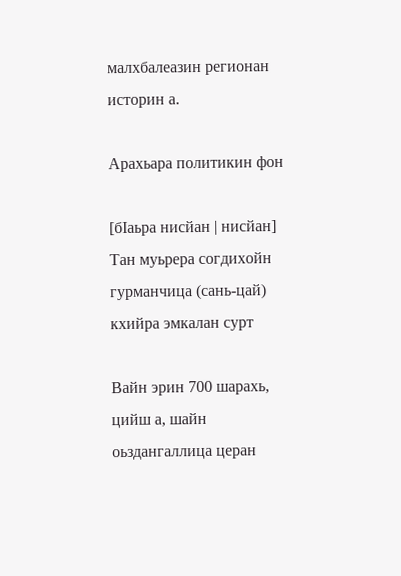малхбалеазин регионан историн а.

Арахьара политикин фон

[бӀаьра нисйан | нисйан]
Тан муьрера согдихойн гурманчица (сань-цай) кхийра эмкалан сурт

Вайн эрин 700 шарахь, цийш а, шайн оьздангаллица церан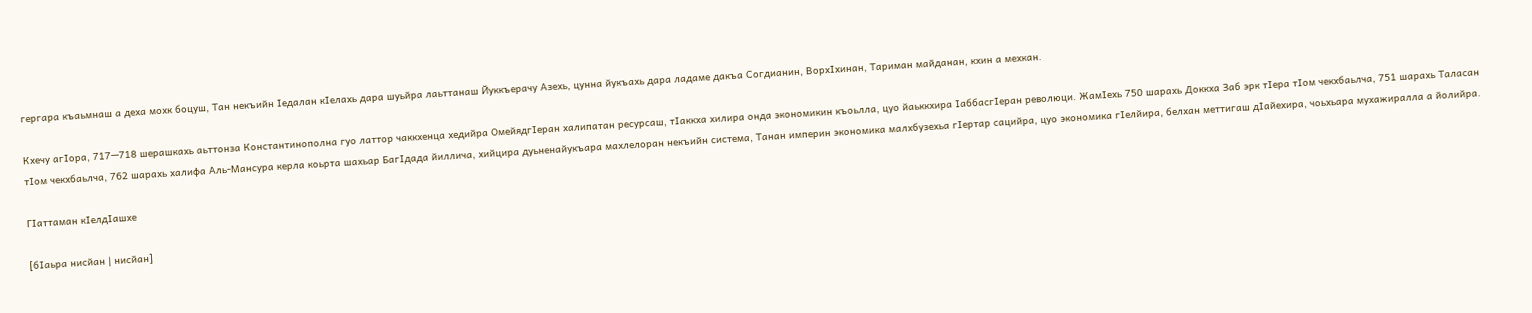гергара къаьмнаш а деха мохк боцуш, Тан некъийн Ӏедалан кӀелахь дара шуьйра лаьттанаш Йуккъерачу Азехь, цунна йукъахь дара ладаме дакъа Согдианин, ВорхӀхинан, Тариман майданан, кхин а мехкан.

Кхечу агӀора, 717—718 шерашкахь аьттонза Константинополна гуо латтор чаккхенца хедийра ОмейядгӀеран халипатан ресурсаш, тӀаккха хилира онда экономикин къоьлла, цуо йаьккхира ӀаббасгӀеран революци. ЖамӀехь 750 шарахь Доккха Заб эрк тӀера тӀом чекхбаьлча, 751 шарахь Таласан тӀом чекхбаьлча, 762 шарахь халифа Аль-Мансура керла коьрта шахьар БагӀдада йиллича, хийцира дуьненайукъара махлелоран некъийн система, Танан империн экономика малхбузехьа гӀертар сацийра, цуо экономика гӀелйира, белхан меттигаш дӀайехира, чоьхьара мухажиралла а йолийра.

ГӀаттаман кӀелдӀашхе

[бӀаьра нисйан | нисйан]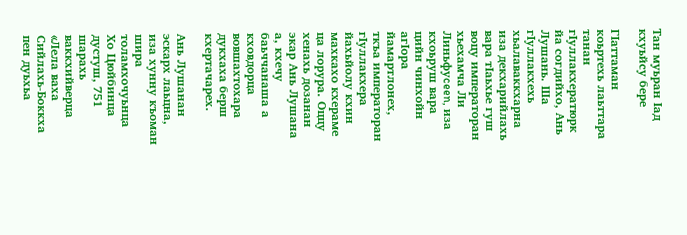Тан муьран Ӏад кхуьйсу бере

ГӀаттаман коьртехь лаьттара танан гӀуллакхератюрк йа согдийхо, Ань Лушань. Ша гӀуллакхехь хьалаваккхарна иза декхарийлахь вара тӀаьхье гуш воцу императоран хьехамча Ли Линьфуceen, иза кхоьруш вара цийн чинхойн агӀора йамартлонех, ткъа императоран гӀуллакхера йахьйолу кхин махкахо кхераме ца лорура. Оццу хенахь дозанан экар Ань Лушана а, кхечу баьччанаша а кховдорца вовшахтохара дукхаха берш кхертачарех.

Ань Лушанан эскарх лаьцна, иза хунну къоман шира толамхочуьнца Хо Цюйбинца дустуш, 751 шарахь ваккхийверца «Лела ваха Сийлахь-Боккха пен дуьхьа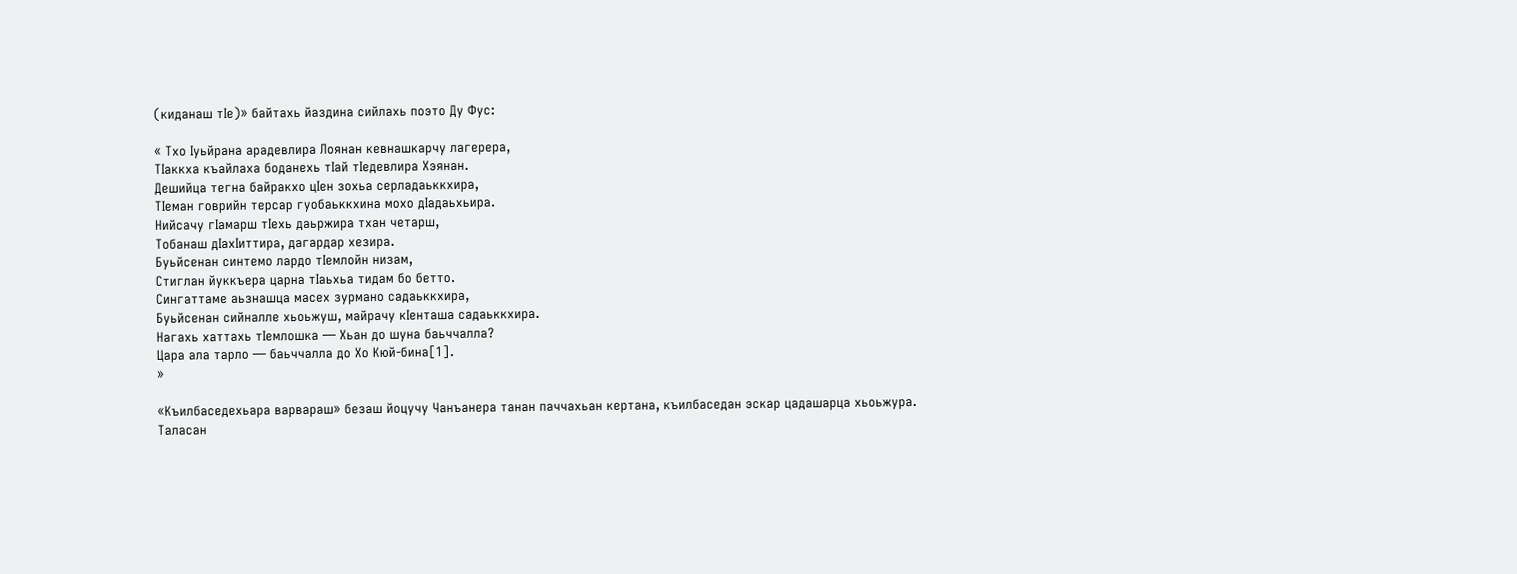(киданаш тӀе)» байтахь йаздина сийлахь поэто Ду Фус:

« Тхо Ӏуьйрана арадевлира Лоянан кевнашкарчу лагерера,
ТӀаккха къайлаха боданехь тӀай тӀедевлира Хэянан.
Дешийца тегна байракхо цӀен зохьа серладаьккхира,
ТӀеман говрийн терсар гуобаьккхина мохо дӀадаьхьира.
Нийсачу гӀамарш тӀехь даьржира тхан четарш,
Тобанаш дӀахӀиттира, дагардар хезира.
Буьйсенан синтемо лардо тӀемлойн низам,
Стиглан йуккъера царна тӀаьхьа тидам бо бетто.
Сингаттаме аьзнашца масех зурмано садаьккхира,
Буьйсенан сийналле хьоьжуш, майрачу кӀенташа садаьккхира.
Нагахь хаттахь тӀемлошка — Хьан до шуна баьччалла?
Цара ала тарло — баьччалла до Хо Кюй-бина[1].
»

«Къилбаседехьара варвараш» безаш йоцучу Чанъанера танан паччахьан кертана, къилбаседан эскар цадашарца хьоьжура. Таласан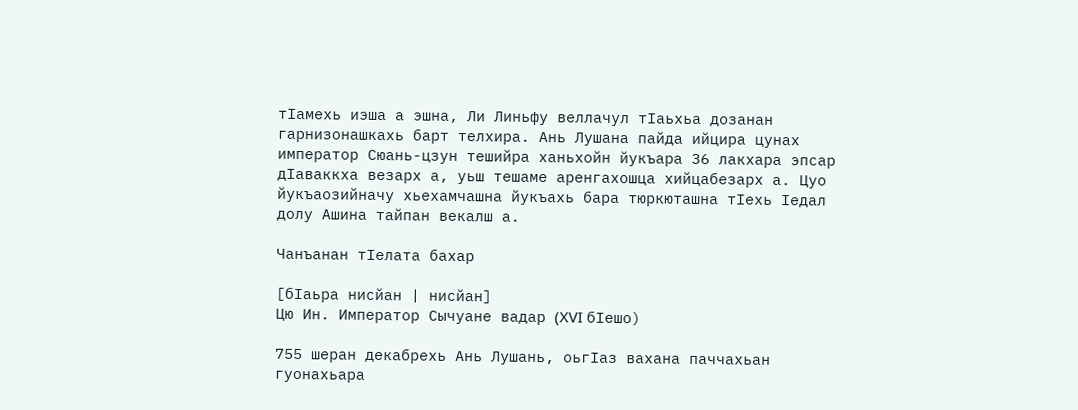тӀамехь иэша а эшна, Ли Линьфу веллачул тӀаьхьа дозанан гарнизонашкахь барт телхира. Ань Лушана пайда ийцира цунах император Сюань-цзун тешийра ханьхойн йукъара 36 лакхара эпсар дӀаваккха везарх а, уьш тешаме аренгахошца хийцабезарх а. Цуо йукъаозийначу хьехамчашна йукъахь бара тюркюташна тӀехь Ӏедал долу Ашина тайпан векалш а.

Чанъанан тӀелата бахар

[бӀаьра нисйан | нисйан]
Цю Ин. Император Сычуане вадар (XVI бӀешо)

755 шеран декабрехь Ань Лушань, оьгӀаз вахана паччахьан гуонахьара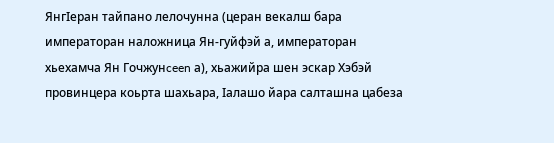ЯнгӀеран тайпано лелочунна (церан векалш бара императоран наложница Ян-гуйфэй а, императоран хьехамча Ян Гочжунceen а), хьажийра шен эскар Хэбэй провинцера коьрта шахьара, Ӏалашо йара салташна цабеза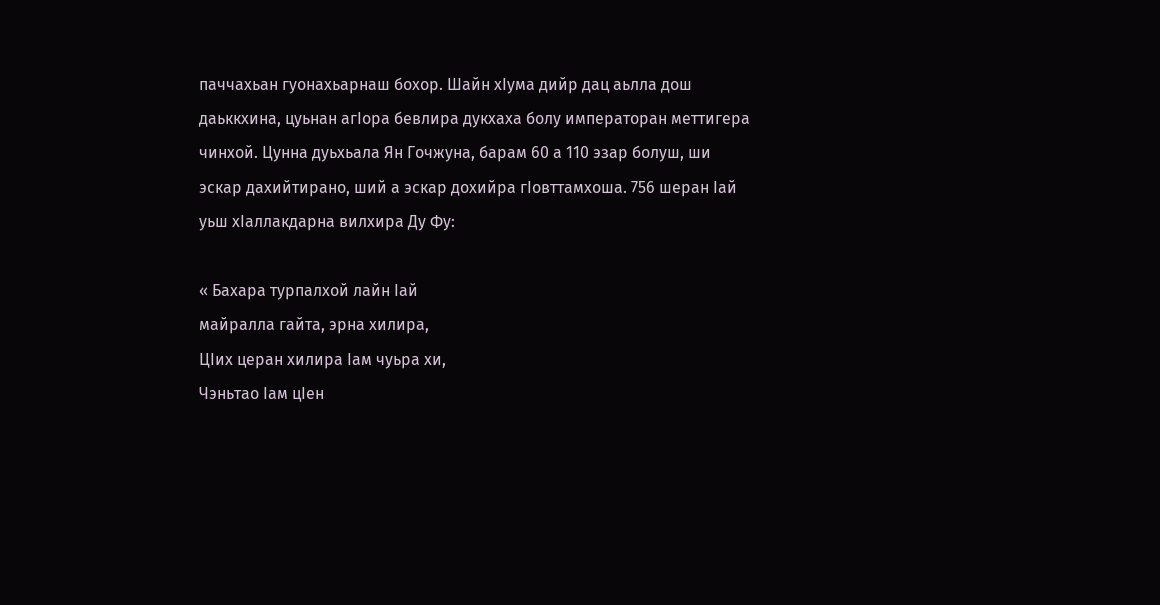паччахьан гуонахьарнаш бохор. Шайн хӀума дийр дац аьлла дош даьккхина, цуьнан агӀора бевлира дукхаха болу императоран меттигера чинхой. Цунна дуьхьала Ян Гочжуна, барам 60 а 110 эзар болуш, ши эскар дахийтирано, ший а эскар дохийра гӀовттамхоша. 756 шеран Ӏай уьш хӀаллакдарна вилхира Ду Фу:

« Бахара турпалхой лайн Ӏай
майралла гайта, эрна хилира,
ЦӀих церан хилира Ӏам чуьра хи,
Чэньтао Ӏам цӀен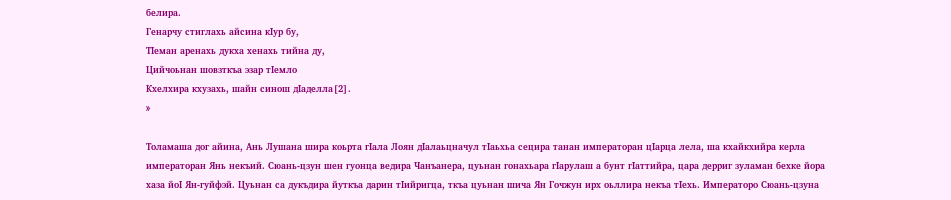белира.
Генарчу стиглахь айсина кӀур бу,
ТӀеман аренахь дукха хенахь тийна ду,
Цийчоьнан шовзткъа эзар тӀемло
Кхелхира кхузахь, шайн синош дӀаделла[2].
»

Толамаша дог айина, Ань Лушана шира коьрта гӀала Лоян дӀалаьцначул тӀаьхьа сецира танан императоран цӀарца лела, ша кхайкхийра керла императоран Янь некъий. Сюань-цзун шен гуонца ведира Чанъанера, цуьнан гонахьара гӀарулаш а бунт гӀаттийра, цара дерриг зуламан бехке йора хаза йоӀ Ян-гуйфэй. Цуьнан са дукъдира йуткъа дарин тӀийригца, ткъа цуьнан шича Ян Гочжун ирх оьллира некъа тӀехь. Императоро Сюань-цзуна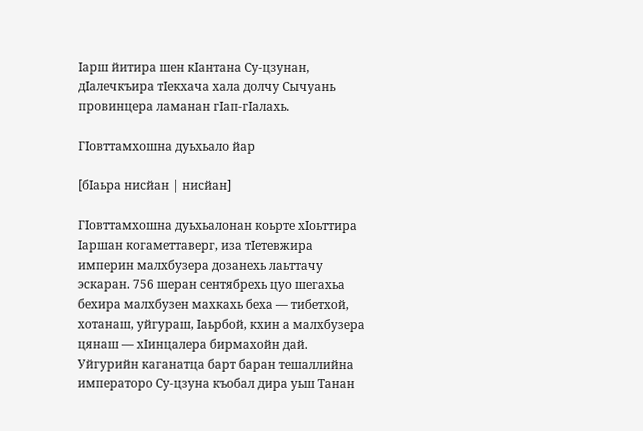Ӏарш йитира шен кӀантана Су-цзунан, дӀалечкъира тӀекхача хала долчу Сычуань провинцера ламанан гӀап-гӀалахь.

ГӀовттамхошна дуьхьало йар

[бӀаьра нисйан | нисйан]

ГӀовттамхошна дуьхьалонан коьрте хӀоьттира Ӏаршан когаметтаверг, иза тӀетевжира империн малхбузера дозанехь лаьттачу эскаран. 756 шеран сентябрехь цуо шегахьа бехира малхбузен махкахь беха — тибетхой, хотанаш, уйгураш, Ӏаьрбой, кхин а малхбузера цянаш — хӀинцалера бирмахойн дай. Уйгурийн каганатца барт баран тешаллийна императоро Су-цзуна къобал дира уьш Танан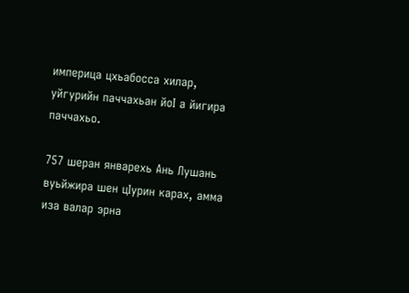империца цхьабосса хилар, уйгурийн паччахьан йоӀ а йигира паччахьо.

757 шеран январехь Ань Лушань вуьйжира шен цӀурин карах, амма иза валар эрна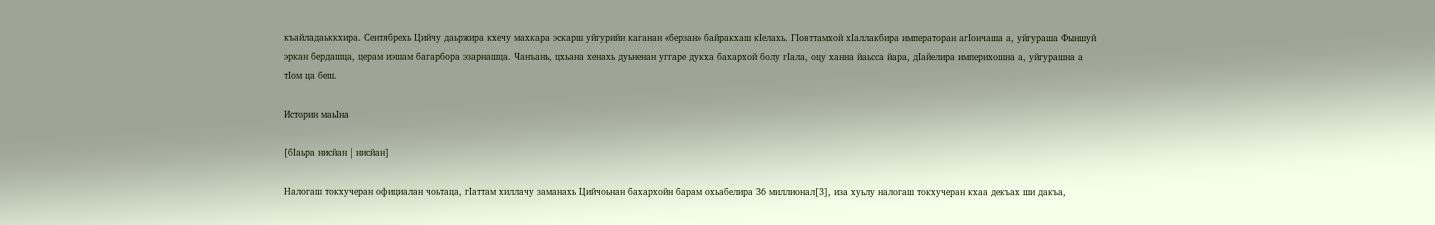къайладаьккхира. Сентябрехь Цийчу даьржира кхечу махкара эскарш уйгурийн каганан «берзан» байракхаш кӀелахь. ГӀовттамхой хӀаллакбира императоран агӀончаша а, уйгураша Фыншуй эркан бердашца, церам иэшам багарбора эзарнашца. Чанъань, цхьана хенахь дуьненан уггаре дукха бахархой болу гӀала, оцу ханна йаьсса йара, дӀайелира империхошна а, уйгурашна а тӀом ца беш.

Историн маьӀна

[бӀаьра нисйан | нисйан]

Налогаш токхучеран официалан чоьтаца, гӀаттам хиллачу заманахь Цийчоьнан бахархойн барам охьабелира 36 миллионал[3], иза хуьлу налогаш токхучеран кхаа декъах ши дакъа,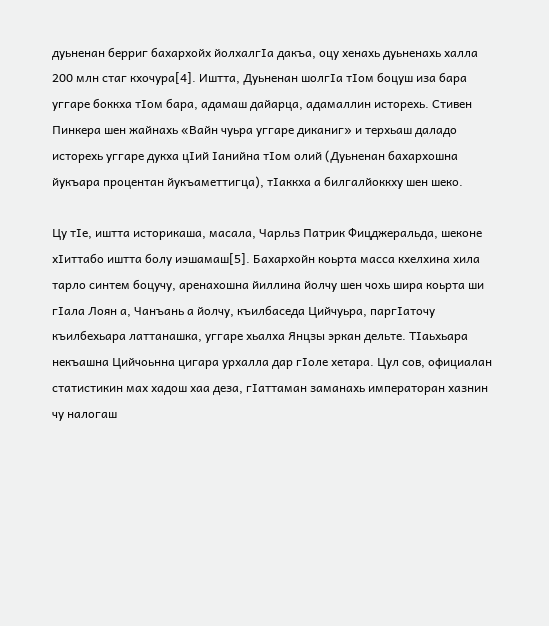дуьненан берриг бахархойх йолхалгӀа дакъа, оцу хенахь дуьненахь халла 200 млн стаг кхочура[4]. Иштта, Дуьненан шолгӀа тӀом боцуш иза бара уггаре боккха тӀом бара, адамаш дайарца, адамаллин исторехь. Стивен Пинкера шен жайнахь «Вайн чуьра уггаре диканиг» и терхьаш даладо исторехь уггаре дукха цӀий Ӏанийна тӀом олий (Дуьненан бахархошна йукъара процентан йукъаметтигца), тӀаккха а билгалйоккху шен шеко.

Цу тӀе, иштта историкаша, масала, Чарльз Патрик Фицджеральда, шеконе хӀиттабо иштта болу иэшамаш[5]. Бахархойн коьрта масса кхелхина хила тарло синтем боцучу, аренахошна йиллина йолчу шен чохь шира коьрта ши гӀала Лоян а, Чанъань а йолчу, къилбаседа Цийчуьра, паргӀаточу къилбехьара латтанашка, уггаре хьалха Янцзы эркан дельте. ТӀаьхьара некъашна Цийчоьнна цигара урхалла дар гӀоле хетара. Цул сов, официалан статистикин мах хадош хаа деза, гӀаттаман заманахь императоран хазнин чу налогаш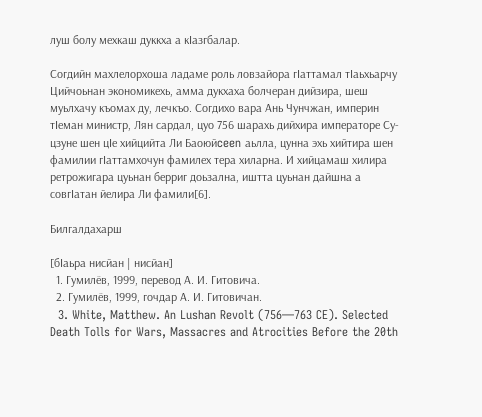луш болу мехкаш дуккха а кӀазгбалар.

Согдийн махлелорхоша ладаме роль ловзайора гӀаттамал тӀаьхьарчу Цийчоьнан экономикехь, амма дукхаха болчеран дийзира, шеш муьлхачу къомах ду, лечкъо. Согдихо вара Ань Чунчжан, империн тӀеман министр, Лян сардал, цуо 756 шарахь дийхира императоре Су-цзуне шен цӀе хийцийта Ли Баоюйceen аьлла, цунна эхь хийтира шен фамилии гӀаттамхочун фамилех тера хиларна. И хийцамаш хилира ретрожигара цуьнан берриг доьзална, иштта цуьнан дайшна а совгӀатан йелира Ли фамили[6].

Билгалдахарш

[бӀаьра нисйан | нисйан]
  1. Гумилёв, 1999, перевод А. И. Гитовича.
  2. Гумилёв, 1999, гочдар А. И. Гитовичан.
  3. White, Matthew. An Lushan Revolt (756—763 CE). Selected Death Tolls for Wars, Massacres and Atrocities Before the 20th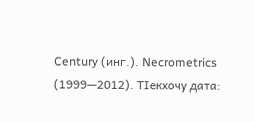Century (инг.). Necrometrics (1999—2012). ТӀекхочу дата: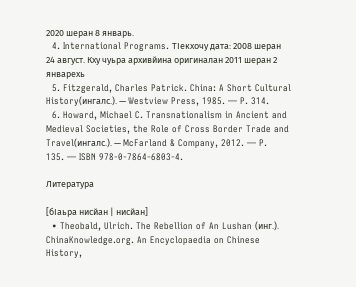2020 шеран 8 январь.
  4. International Programs. ТӀекхочу дата: 2008 шеран 24 август. Кху чуьра архивйина оригиналан 2011 шеран 2 январехь
  5. Fitzgerald, Charles Patrick. China: A Short Cultural History(ингалс.). — Westview Press, 1985. — P. 314.
  6. Howard, Michael C. Transnationalism in Ancient and Medieval Societies, the Role of Cross Border Trade and Travel(ингалс.). — McFarland & Company, 2012. — P. 135. — ISBN 978-0-7864-6803-4.

Литература

[бӀаьра нисйан | нисйан]
  • Theobald, Ulrich. The Rebellion of An Lushan (инг.). ChinaKnowledge.org. An Encyclopaedia on Chinese History,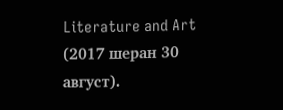Literature and Art (2017 шеран 30 август).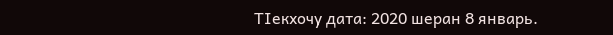ТӀекхочу дата: 2020 шеран 8 январь.